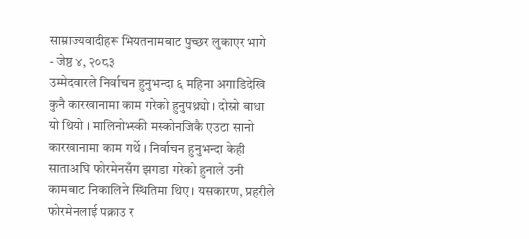साम्राज्यवादीहरू भियतनामबाट पुच्छर लुकाएर भागे
- जेष्ठ ४, २०८३
उम्मेदवारले निर्वाचन हुनुभन्दा ६ महिना अगाडिदेखि कुनै कारखानामा काम गरेको हुनुपथ्र्यो । दोस्रो बाधा यो थियो । मालिनोभ्स्की मस्कोनजिकै एउटा सानो कारखानामा काम गर्थे । निर्वाचन हुनुभन्दा केही साताअघि फोरमेनसँग झगडा गरेको हुनाले उनी कामबाट निकालिने स्थितिमा थिए । यसकारण, प्रहरीले फोरमेनलाई पक्राउ र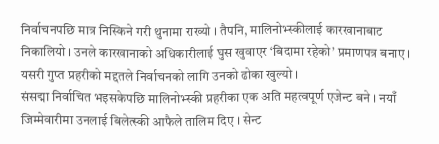निर्वाचनपछि मात्र निस्किने गरी थुनामा राख्यो । तैपनि, मालिनोभ्स्कीलाई कारखानाबाट निकालियो । उनले कारखानाको अधिकारीलाई घुस खुवाएर ‘बिदामा रहेको’ प्रमाणपत्र बनाए । यसरी गुप्त प्रहरीको मद्दतले निर्वाचनको लागि उनको ढोका खुल्यो ।
संसद्मा निर्वाचित भइसकेपछि मालिनोभ्स्की प्रहरीका एक अति महत्वपूर्ण एजेन्ट बने । नयाँ जिम्मेवारीमा उनलाई बिलेत्स्की आफैले तालिम दिए । सेन्ट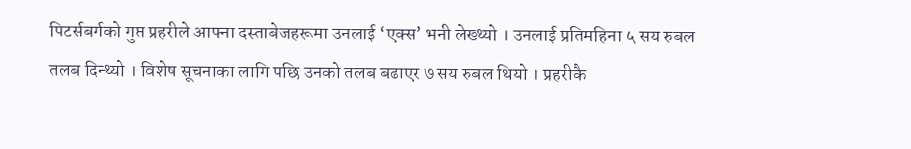पिटर्सबर्गको गुप्त प्रहरीले आफ्ना दस्ताबेजहरूमा उनलाई ‘एक्स’ भनी लेख्थ्यो । उनलाई प्रतिमहिना ५ सय रुबल तलब दिन्थ्यो । विशेष सूचनाका लागि पछि उनको तलब बढाएर ७ सय रुबल थियो । प्रहरीकै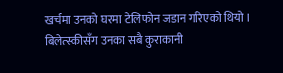खर्चमा उनको घरमा टेलिफोन जडान गरिएको थियो । बिलेत्स्कीसँग उनका सबै कुराकानी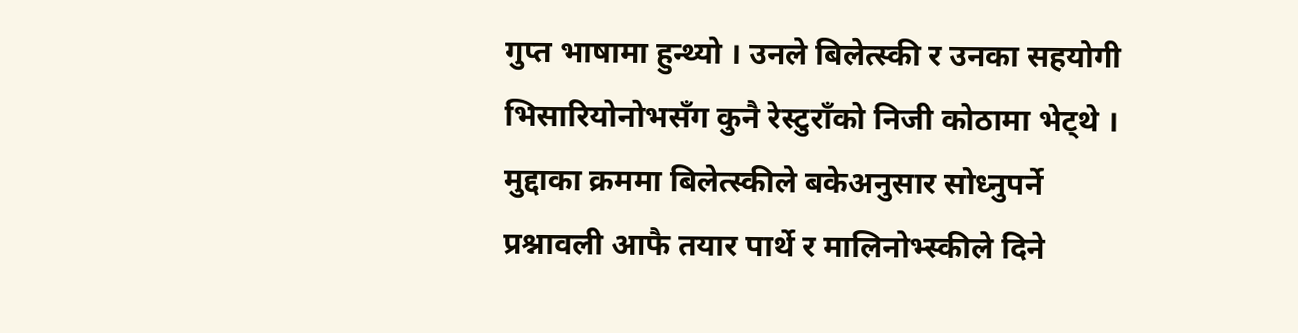गुप्त भाषामा हुन्थ्यो । उनले बिलेत्स्की र उनका सहयोगी भिसारियोनोभसँग कुनै रेस्टुराँको निजी कोठामा भेट्थे । मुद्दाका क्रममा बिलेत्स्कीले बकेअनुसार सोध्नुपर्ने प्रश्नावली आफै तयार पार्थे र मालिनोभ्स्कीले दिने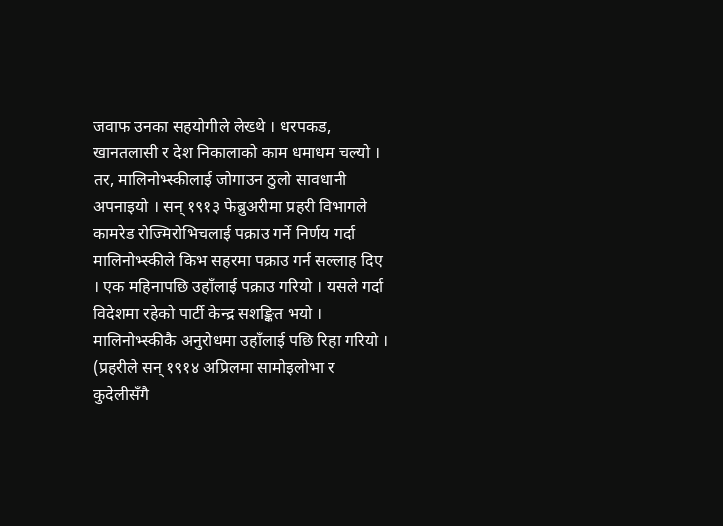जवाफ उनका सहयोगीले लेख्थे । धरपकड, खानतलासी र देश निकालाको काम धमाधम चल्यो । तर, मालिनोभ्स्कीलाई जोगाउन ठुलो सावधानी अपनाइयो । सन् १९१३ फेब्रुअरीमा प्रहरी विभागले कामरेड रोज्मिरोभिचलाई पक्राउ गर्ने निर्णय गर्दा मालिनोभ्स्कीले किभ सहरमा पक्राउ गर्न सल्लाह दिए । एक महिनापछि उहाँलाई पक्राउ गरियो । यसले गर्दा विदेशमा रहेको पार्टी केन्द्र सशङ्कित भयो । मालिनोभ्स्कीकै अनुरोधमा उहाँलाई पछि रिहा गरियो । (प्रहरीले सन् १९१४ अप्रिलमा सामोइलोभा र कुदेलीसँगै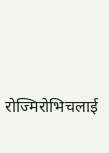रोज्मिरोभिचलाई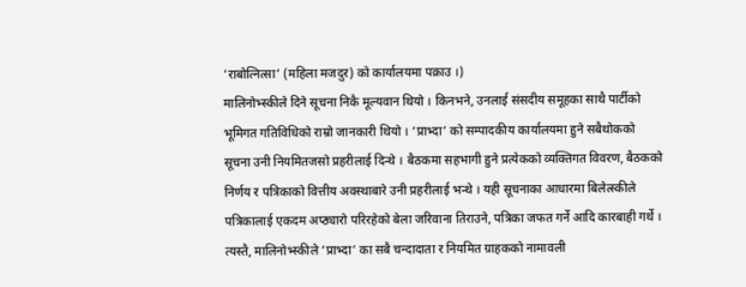‘राबोत्नित्सा’ (महिला मजदुर) को कार्यालयमा पक्राउ ।)
मालिनोभ्स्कीले दिने सूचना निकै मूल्यवान थियो । किनभने, उनलाई संसदीय समूहका साथै पार्टीको भूमिगत गतिविधिको राम्रो जानकारी थियो । ‘प्राभ्दा’ को सम्पादकीय कार्यालयमा हुने सबैथोकको सूचना उनी नियमितजसो प्रहरीलाई दिन्थे । बैठकमा सहभागी हुने प्रत्येकको व्यक्तिगत विवरण, बैठकको निर्णय र पत्रिकाको वित्तीय अवस्थाबारे उनी प्रहरीलाई भन्थे । यही सूचनाका आधारमा बिलेत्स्कीले पत्रिकालाई एकदम अप्ठ्यारो परिरहेको बेला जरिवाना तिराउने, पत्रिका जफत गर्ने आदि कारबाही गर्थे । त्यस्तै, मालिनोभ्स्कीले ‘प्राभ्दा’ का सबै चन्दादाता र नियमित ग्राहकको नामावली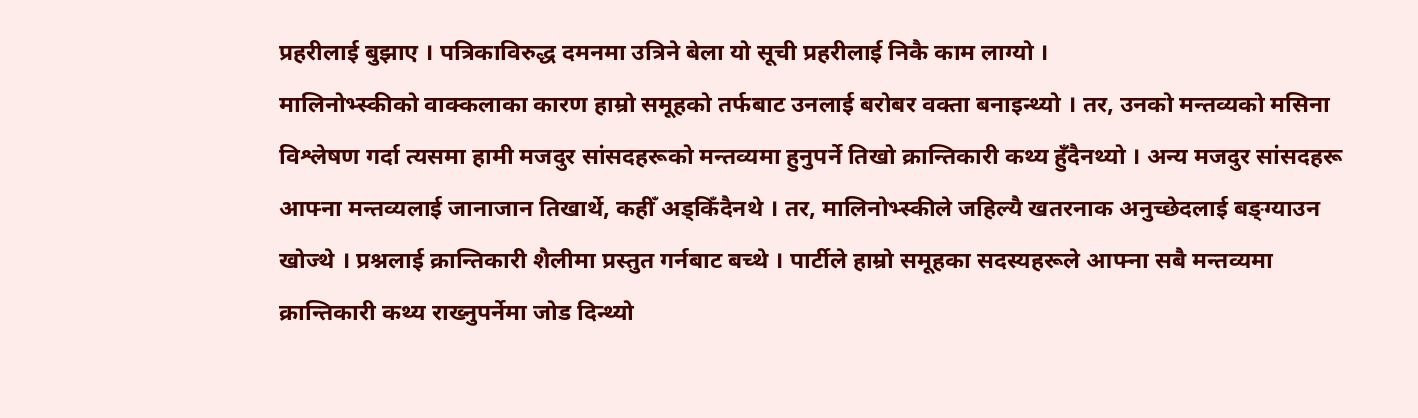प्रहरीलाई बुझाए । पत्रिकाविरुद्ध दमनमा उत्रिने बेला यो सूची प्रहरीलाई निकै काम लाग्यो ।
मालिनोभ्स्कीको वाक्कलाका कारण हाम्रो समूहको तर्फबाट उनलाई बरोबर वक्ता बनाइन्थ्यो । तर, उनको मन्तव्यको मसिना विश्लेषण गर्दा त्यसमा हामी मजदुर सांसदहरूको मन्तव्यमा हुनुपर्ने तिखो क्रान्तिकारी कथ्य हुँदैनथ्यो । अन्य मजदुर सांसदहरू आफ्ना मन्तव्यलाई जानाजान तिखार्थे, कहीँ अड्किँदैनथे । तर, मालिनोभ्स्कीले जहिल्यै खतरनाक अनुच्छेदलाई बङ्ग्याउन खोज्थे । प्रश्नलाई क्रान्तिकारी शैलीमा प्रस्तुत गर्नबाट बच्थे । पार्टीले हाम्रो समूहका सदस्यहरूले आफ्ना सबै मन्तव्यमा क्रान्तिकारी कथ्य राख्नुपर्नेमा जोड दिन्थ्यो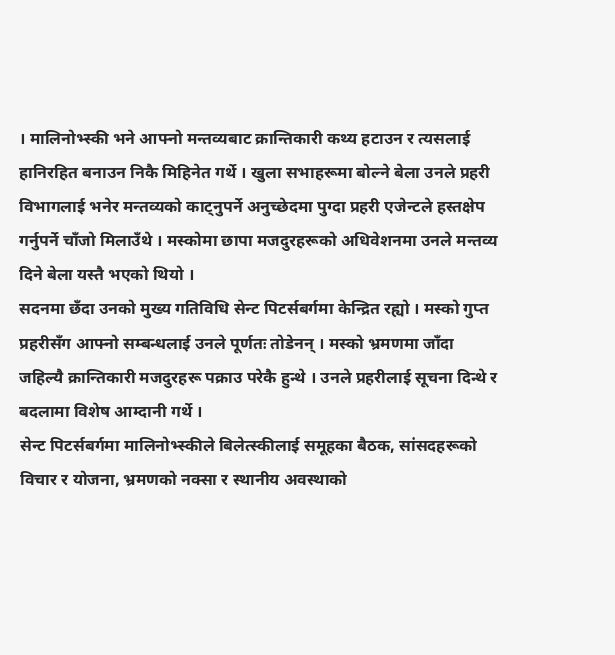। मालिनोभ्स्की भने आफ्नो मन्तव्यबाट क्रान्तिकारी कथ्य हटाउन र त्यसलाई हानिरहित बनाउन निकै मिहिनेत गर्थे । खुला सभाहरूमा बोल्ने बेला उनले प्रहरी विभागलाई भनेर मन्तव्यको काट्नुपर्ने अनुच्छेदमा पुग्दा प्रहरी एजेन्टले हस्तक्षेप गर्नुपर्ने चाँजो मिलाउँथे । मस्कोमा छापा मजदुरहरूको अधिवेशनमा उनले मन्तव्य दिने बेला यस्तै भएको थियो ।
सदनमा छँदा उनको मुख्य गतिविधि सेन्ट पिटर्सबर्गमा केन्द्रित रह्यो । मस्को गुप्त प्रहरीसँग आफ्नो सम्बन्धलाई उनले पूर्णतः तोडेनन् । मस्को भ्रमणमा जाँदा जहिल्यै क्रान्तिकारी मजदुरहरू पक्राउ परेकै हुन्थे । उनले प्रहरीलाई सूचना दिन्थे र बदलामा विशेष आम्दानी गर्थे ।
सेन्ट पिटर्सबर्गमा मालिनोभ्स्कीले बिलेत्स्कीलाई समूहका बैठक, सांसदहरूको विचार र योजना, भ्रमणको नक्सा र स्थानीय अवस्थाको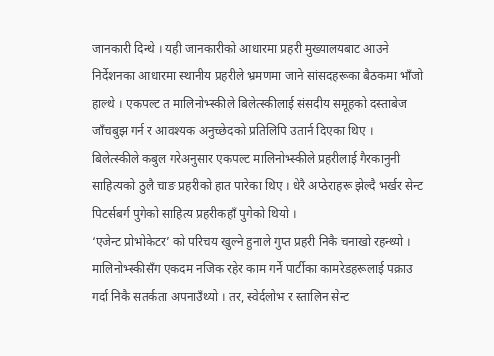जानकारी दिन्थे । यही जानकारीको आधारमा प्रहरी मुख्यालयबाट आउने निर्देशनका आधारमा स्थानीय प्रहरीले भ्रमणमा जाने सांसदहरूका बैठकमा भाँजो हाल्थे । एकपल्ट त मालिनोभ्स्कीले बिलेत्स्कीलाई संसदीय समूहको दस्ताबेज जाँचबुझ गर्न र आवश्यक अनुच्छेदको प्रतिलिपि उतार्न दिएका थिए ।
बिलेत्स्कीले कबुल गरेअनुसार एकपल्ट मालिनोभ्स्कीले प्रहरीलाई गैरकानुनी साहित्यको ठुलै चाङ प्रहरीको हात पारेका थिए । धेरै अप्ठेराहरू झेल्दै भर्खर सेन्ट पिटर्सबर्ग पुगेको साहित्य प्रहरीकहाँ पुगेको थियो ।
‘एजेन्ट प्रोभोकेटर’ को परिचय खुल्ने हुनाले गुप्त प्रहरी निकै चनाखो रहन्थ्यो । मालिनोभ्स्कीसँग एकदम नजिक रहेर काम गर्ने पार्टीका कामरेडहरूलाई पक्राउ गर्दा निकै सतर्कता अपनाउँथ्यो । तर, स्वेर्दलोभ र स्तालिन सेन्ट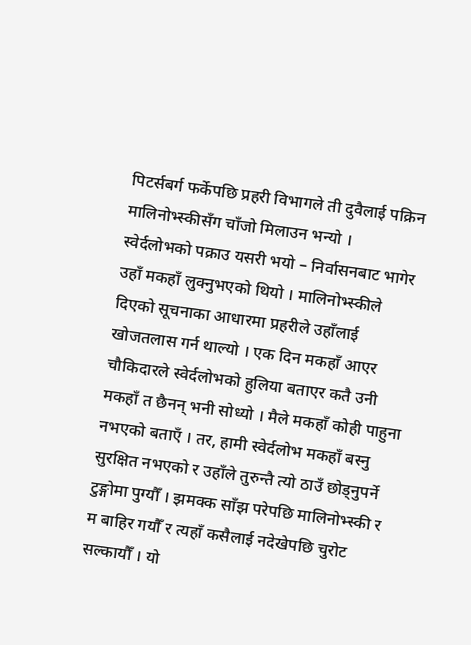पिटर्सबर्ग फर्केपछि प्रहरी विभागले ती दुवैलाई पक्रिन मालिनोभ्स्कीसँग चाँजो मिलाउन भन्यो ।
स्वेर्दलोभको पक्राउ यसरी भयो – निर्वासनबाट भागेर उहाँ मकहाँ लुक्नुभएको थियो । मालिनोभ्स्कीले दिएको सूचनाका आधारमा प्रहरीले उहाँलाई खोजतलास गर्न थाल्यो । एक दिन मकहाँ आएर चौकिदारले स्वेर्दलोभको हुलिया बताएर कतै उनी मकहाँ त छैनन् भनी सोध्यो । मैले मकहाँ कोही पाहुना नभएको बताएँ । तर, हामी स्वेर्दलोभ मकहाँ बस्नु सुरक्षित नभएको र उहाँले तुरुन्तै त्यो ठाउँ छोड्नुपर्ने टुङ्गोमा पुग्यौँ । झमक्क साँझ परेपछि मालिनोभ्स्की र म बाहिर गयौँ र त्यहाँ कसैलाई नदेखेपछि चुरोट सल्कायौँ । यो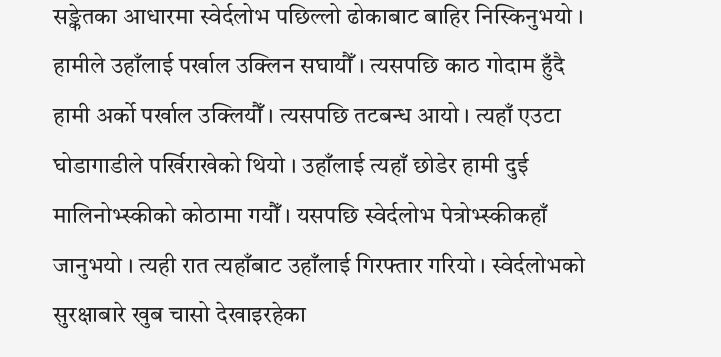सङ्केतका आधारमा स्वेर्दलोभ पछिल्लो ढोकाबाट बाहिर निस्किनुभयो । हामीले उहाँलाई पर्खाल उक्लिन सघायौँ । त्यसपछि काठ गोदाम हुँदै हामी अर्को पर्खाल उक्लियौँ । त्यसपछि तटबन्ध आयो । त्यहाँ एउटा घोडागाडीले पर्खिराखेको थियो । उहाँलाई त्यहाँ छोडेर हामी दुई मालिनोभ्स्कीको कोठामा गयौँ । यसपछि स्वेर्दलोभ पेत्रोभ्स्कीकहाँ जानुभयो । त्यही रात त्यहाँबाट उहाँलाई गिरफ्तार गरियो । स्वेर्दलोभको सुरक्षाबारे खुब चासो देखाइरहेका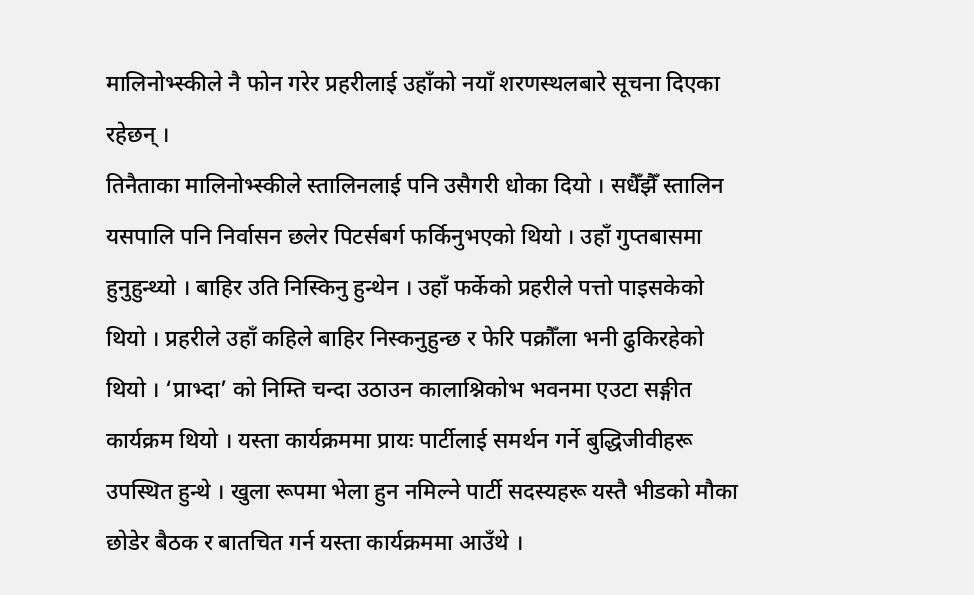मालिनोभ्स्कीले नै फोन गरेर प्रहरीलाई उहाँको नयाँ शरणस्थलबारे सूचना दिएका रहेछन् ।
तिनैताका मालिनोभ्स्कीले स्तालिनलाई पनि उसैगरी धोका दियो । सधैँझैँ स्तालिन यसपालि पनि निर्वासन छलेर पिटर्सबर्ग फर्किनुभएको थियो । उहाँ गुप्तबासमा हुनुहुन्थ्यो । बाहिर उति निस्किनु हुन्थेन । उहाँ फर्केको प्रहरीले पत्तो पाइसकेको थियो । प्रहरीले उहाँ कहिले बाहिर निस्कनुहुन्छ र फेरि पक्रौँला भनी ढुकिरहेको थियो । ‘प्राभ्दा’ को निम्ति चन्दा उठाउन कालाश्निकोभ भवनमा एउटा सङ्गीत कार्यक्रम थियो । यस्ता कार्यक्रममा प्रायः पार्टीलाई समर्थन गर्ने बुद्धिजीवीहरू उपस्थित हुन्थे । खुला रूपमा भेला हुन नमिल्ने पार्टी सदस्यहरू यस्तै भीडको मौका छोडेर बैठक र बातचित गर्न यस्ता कार्यक्रममा आउँथे ।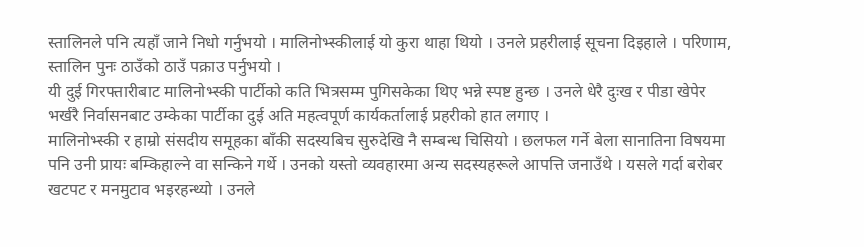स्तालिनले पनि त्यहाँ जाने निधो गर्नुभयो । मालिनोभ्स्कीलाई यो कुरा थाहा थियो । उनले प्रहरीलाई सूचना दिइहाले । परिणाम, स्तालिन पुनः ठाउँको ठाउँ पक्राउ पर्नुभयो ।
यी दुई गिरफ्तारीबाट मालिनोभ्स्की पार्टीको कति भित्रसम्म पुगिसकेका थिए भन्ने स्पष्ट हुन्छ । उनले धेरै दुःख र पीडा खेपेर भर्खरै निर्वासनबाट उम्केका पार्टीका दुई अति महत्वपूर्ण कार्यकर्तालाई प्रहरीको हात लगाए ।
मालिनोभ्स्की र हाम्रो संसदीय समूहका बाँकी सदस्यबिच सुरुदेखि नै सम्बन्ध चिसियो । छलफल गर्ने बेला सानातिना विषयमा पनि उनी प्रायः बम्किहाल्ने वा सन्किने गर्थे । उनको यस्तो व्यवहारमा अन्य सदस्यहरूले आपत्ति जनाउँथे । यसले गर्दा बरोबर खटपट र मनमुटाव भइरहन्थ्यो । उनले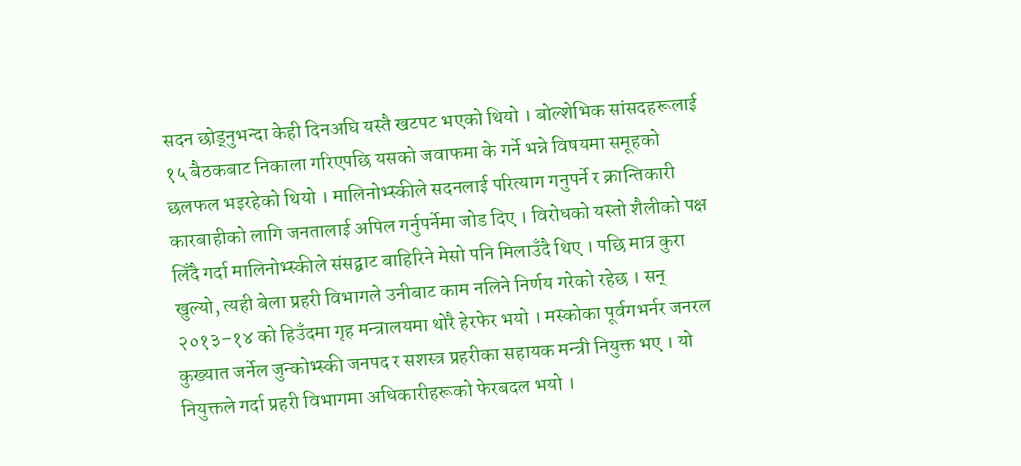सदन छोड्नुभन्दा केही दिनअघि यस्तै खटपट भएको थियो । बोल्शेभिक सांसदहरूलाई १५ बैठकबाट निकाला गरिएपछि यसको जवाफमा के गर्ने भन्ने विषयमा समूहको छलफल भइरहेको थियो । मालिनोभ्स्कीले सदनलाई परित्याग गनुपर्ने र क्रान्तिकारी कारबाहीको लागि जनतालाई अपिल गर्नुपर्नेमा जोड दिए । विरोधको यस्तो शैलीको पक्ष लिँदै गर्दा मालिनोभ्स्कीले संसद्बाट बाहिरिने मेसो पनि मिलाउँदै थिए । पछि मात्र कुरा खुल्यो, त्यही बेला प्रहरी विभागले उनीबाट काम नलिने निर्णय गरेको रहेछ । सन् २०१३–१४ को हिउँदमा गृह मन्त्रालयमा थोरै हेरफेर भयो । मस्कोका पूर्वगभर्नर जनरल कुख्यात जर्नेल जुन्कोभ्स्की जनपद र सशस्त्र प्रहरीका सहायक मन्त्री नियुक्त भए । यो नियुक्तले गर्दा प्रहरी विभागमा अधिकारीहरूको फेरबदल भयो ।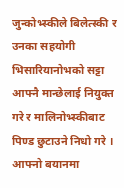जुन्कोभ्स्कीले बिलेत्स्की र उनका सहयोगी भिसारियानोभको सट्टा आफ्नै मान्छेलाई नियुक्त गरे र मालिनोभ्स्कीबाट पिण्ड छुटाउने निधो गरे ।
आफ्नो बयानमा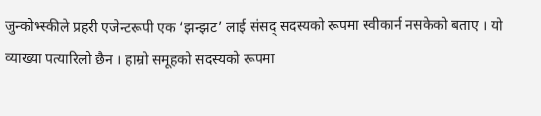जुन्कोभ्स्कीले प्रहरी एजेन्टरूपी एक ‘झन्झट’ लाई संसद् सदस्यको रूपमा स्वीकार्न नसकेको बताए । यो व्याख्या पत्यारिलो छैन । हाम्रो समूहको सदस्यको रूपमा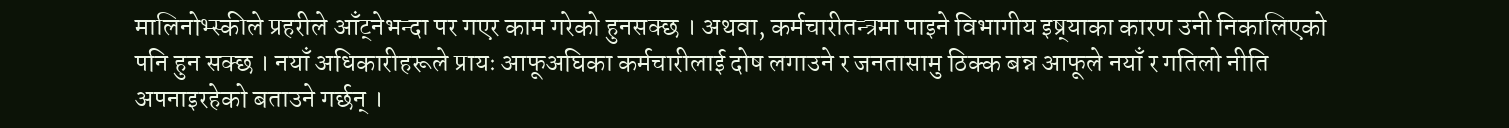मालिनोभ्स्कीले प्रहरीले आँट्नेभन्दा पर गएर काम गरेको हुनसक्छ । अथवा, कर्मचारीतन्त्रमा पाइने विभागीय इष्र्याका कारण उनी निकालिएको पनि हुन सक्छ । नयाँ अधिकारीहरूले प्रायः आफूअघिका कर्मचारीलाई दोष लगाउने र जनतासामु ठिक्क बन्न आफूले नयाँ र गतिलो नीति अपनाइरहेको बताउने गर्छन् ।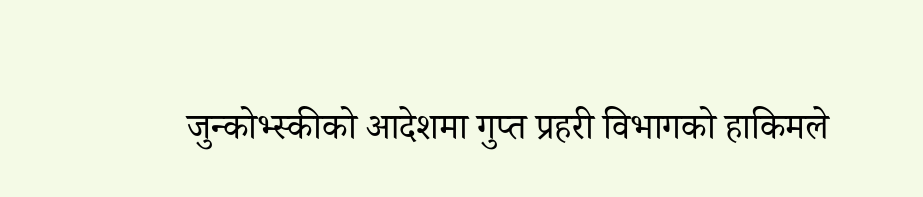जुन्कोभ्स्कीको आदेशमा गुप्त प्रहरी विभागको हाकिमले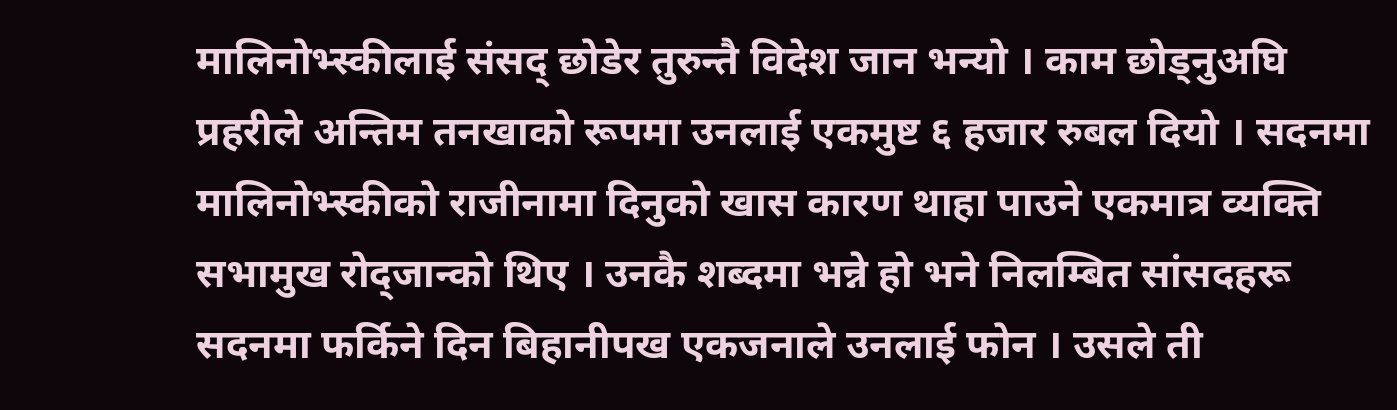मालिनोभ्स्कीलाई संसद् छोडेर तुरुन्तै विदेश जान भन्यो । काम छोड्नुअघि प्रहरीले अन्तिम तनखाको रूपमा उनलाई एकमुष्ट ६ हजार रुबल दियो । सदनमा मालिनोभ्स्कीको राजीनामा दिनुको खास कारण थाहा पाउने एकमात्र व्यक्ति सभामुख रोद्जान्को थिए । उनकै शब्दमा भन्ने हो भने निलम्बित सांसदहरू सदनमा फर्किने दिन बिहानीपख एकजनाले उनलाई फोन । उसले ती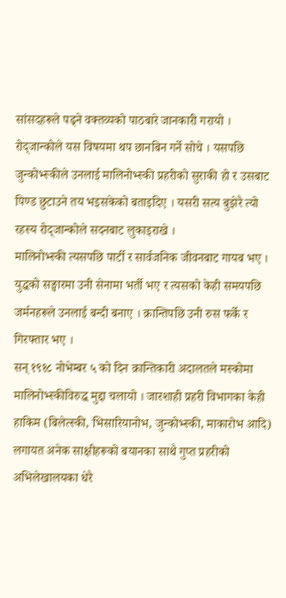सांसदहरूले पढ्ने वक्तव्यको पाठबारे जानकारी गरायो । रोद्जान्कोले यस विषयमा थप छानबिन गर्ने सोचे । यसपछि जुन्कोभ्स्कीले उनलाई मालिनोभ्स्की प्रहरीको सुराकी हो र उसबाट पिण्ड छुटाउने तय भइसकेको बताइदिए । यसरी सत्य बुझेरै त्यो रहस्य रोद्जान्कोले सदनबाट लुकाइराखे ।
मालिनोभ्स्की त्यसपछि पार्टी र सार्वजनिक जीवनबाट गायब भए । युद्धको सङ्घारमा उनी सेनामा भर्ती भए र त्यसको केही समयपछि जर्मनहरूले उनलाई बन्दी बनाए । क्रान्तिपछि उनी रुस फर्के र गिरफ्तार भए ।
सन् १९१८ नोभेम्बर ५ को दिन क्रान्तिकारी अदालतले मस्कोमा मालिनोभ्स्कीविरुद्ध मुद्दा चलायो । जारशाही प्रहरी विभागका केही हाकिम (बिलेत्स्की, भिसारियानोभ, जुन्कोभ्स्की, माकारोभ आदि) लगायत अनेक साक्षीहरूको बयानका साथै गुप्त प्रहरीको अभिलेखालयका धेरै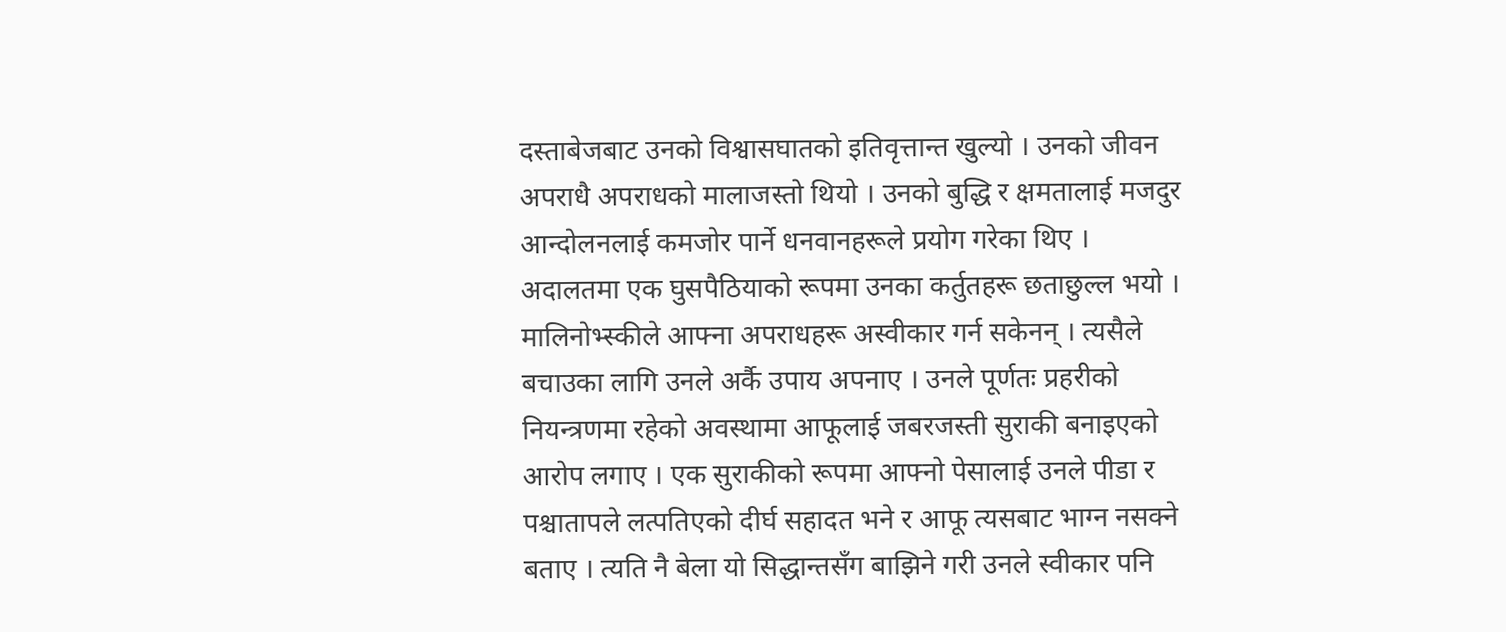दस्ताबेजबाट उनको विश्वासघातको इतिवृत्तान्त खुल्यो । उनको जीवन अपराधै अपराधको मालाजस्तो थियो । उनको बुद्धि र क्षमतालाई मजदुर आन्दोलनलाई कमजोर पार्ने धनवानहरूले प्रयोग गरेका थिए ।
अदालतमा एक घुसपैठियाको रूपमा उनका कर्तुतहरू छताछुल्ल भयो । मालिनोभ्स्कीले आफ्ना अपराधहरू अस्वीकार गर्न सकेनन् । त्यसैले बचाउका लागि उनले अर्कै उपाय अपनाए । उनले पूर्णतः प्रहरीको नियन्त्रणमा रहेको अवस्थामा आफूलाई जबरजस्ती सुराकी बनाइएको आरोप लगाए । एक सुराकीको रूपमा आफ्नो पेसालाई उनले पीडा र पश्चातापले लत्पतिएको दीर्घ सहादत भने र आफू त्यसबाट भाग्न नसक्ने बताए । त्यति नै बेला यो सिद्धान्तसँग बाझिने गरी उनले स्वीकार पनि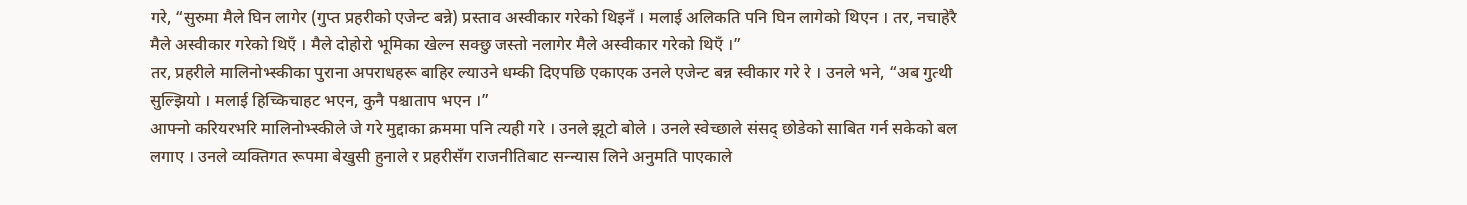गरे, “सुरुमा मैले घिन लागेर (गुप्त प्रहरीको एजेन्ट बन्ने) प्रस्ताव अस्वीकार गरेको थिइनँ । मलाई अलिकति पनि घिन लागेको थिएन । तर, नचाहेरै मैले अस्वीकार गरेको थिएँ । मैले दोहोरो भूमिका खेल्न सक्छु जस्तो नलागेर मैले अस्वीकार गरेको थिएँ ।”
तर, प्रहरीले मालिनोभ्स्कीका पुराना अपराधहरू बाहिर ल्याउने धम्की दिएपछि एकाएक उनले एजेन्ट बन्न स्वीकार गरे रे । उनले भने, “अब गुत्थी सुल्झियो । मलाई हिच्किचाहट भएन, कुनै पश्चाताप भएन ।”
आफ्नो करियरभरि मालिनोभ्स्कीले जे गरे मुद्दाका क्रममा पनि त्यही गरे । उनले झूटो बोले । उनले स्वेच्छाले संसद् छोडेको साबित गर्न सकेको बल लगाए । उनले व्यक्तिगत रूपमा बेखुसी हुनाले र प्रहरीसँग राजनीतिबाट सन्न्यास लिने अनुमति पाएकाले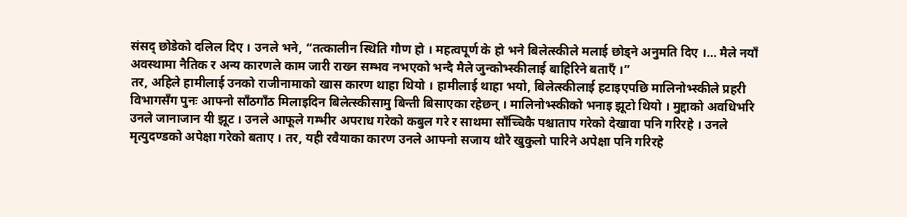संसद् छोडेको दलिल दिए । उनले भने, “तत्कालीन स्थिति गौण हो । महत्वपूर्ण के हो भने बिलेत्स्कीले मलाई छोड्ने अनुमति दिए ।… मैले नयाँ अवस्थामा नैतिक र अन्य कारणले काम जारी राख्न सम्भव नभएको भन्दै मैले जुन्कोभ्स्कीलाई बाहिरिने बताएँ ।”
तर, अहिले हामीलाई उनको राजीनामाको खास कारण थाहा थियो । हामीलाई थाहा भयो, बिलेत्स्कीलाई हटाइएपछि मालिनोभ्स्कीले प्रहरी विभागसँग पुनः आफ्नो साँठगाँठ मिलाइदिन बिलेत्स्कीसामु बिन्ती बिसाएका रहेछन् । मालिनोभ्स्कीको भनाइ झूटो थियो । मुद्दाको अवधिभरि उनले जानाजान यी झूट । उनले आफूले गम्भीर अपराध गरेको कबुल गरे र साथमा साँच्चिकै पश्चाताप गरेको देखावा पनि गरिरहे । उनले मृत्युदण्डको अपेक्षा गरेको बताए । तर, यही रवैयाका कारण उनले आफ्नो सजाय थोरै खुकुलो पारिने अपेक्षा पनि गरिरहे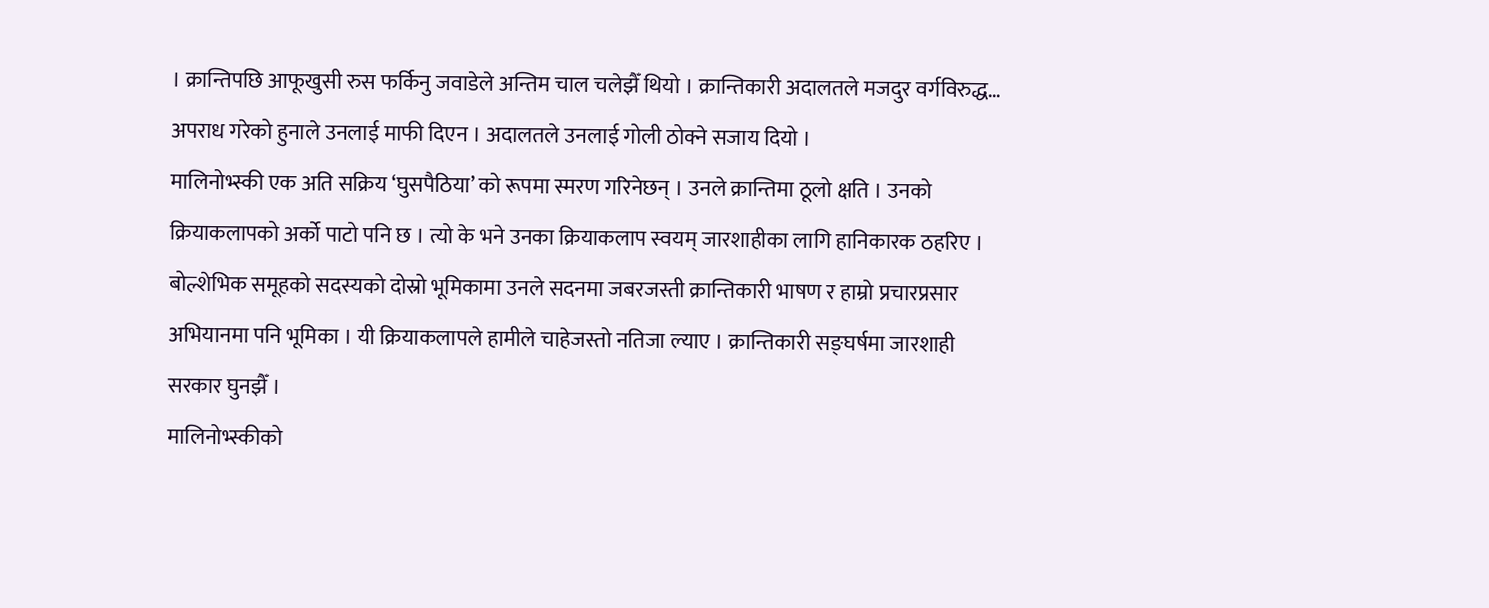। क्रान्तिपछि आफूखुसी रुस फर्किनु जवाडेले अन्तिम चाल चलेझैँ थियो । क्रान्तिकारी अदालतले मजदुर वर्गविरुद्ध… अपराध गरेको हुनाले उनलाई माफी दिएन । अदालतले उनलाई गोली ठोक्ने सजाय दियो ।
मालिनोभ्स्की एक अति सक्रिय ‘घुसपैठिया’ को रूपमा स्मरण गरिनेछन् । उनले क्रान्तिमा ठूलो क्षति । उनको क्रियाकलापको अर्को पाटो पनि छ । त्यो के भने उनका क्रियाकलाप स्वयम् जारशाहीका लागि हानिकारक ठहरिए । बोल्शेभिक समूहको सदस्यको दोस्रो भूमिकामा उनले सदनमा जबरजस्ती क्रान्तिकारी भाषण र हाम्रो प्रचारप्रसार अभियानमा पनि भूमिका । यी क्रियाकलापले हामीले चाहेजस्तो नतिजा ल्याए । क्रान्तिकारी सङ्घर्षमा जारशाही सरकार घुनझैँ ।
मालिनोभ्स्कीको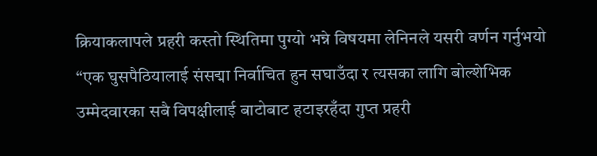क्रियाकलापले प्रहरी कस्तो स्थितिमा पुग्यो भन्ने विषयमा लेनिनले यसरी वर्णन गर्नुभयो
“एक घुसपैठियालाई संसद्मा निर्वाचित हुन सघाउँदा र त्यसका लागि बोल्शेभिक उम्मेदवारका सबै विपक्षीलाई बाटोबाट हटाइरहँदा गुप्त प्रहरी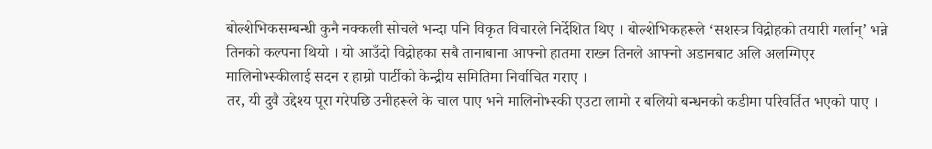बोल्शेभिकसम्बन्धी कुनै नक्कली सोचले भन्दा पनि विकृत विचारले निर्देशित थिए । बोल्शेभिकहरूले ‘सशस्त्र विद्रोहको तयारी गर्लान्’ भन्ने तिनको कल्पना थियो । यो आउँदो विद्रोहका सबै तानाबाना आफ्नो हातमा राख्न तिनले आफ्नो अडानबाट अलि अलग्गिएर मालिनोभ्स्कीलाई सदन र हाम्रो पार्टीको केन्द्रीय समितिमा निर्वाचित गराए ।
तर, यी दुवै उद्देश्य पूरा गरेपछि उनीहरूले के चाल पाए भने मालिनोभ्स्की एउटा लामो र बलियो बन्धनको कडीमा परिवर्तित भएको पाए ।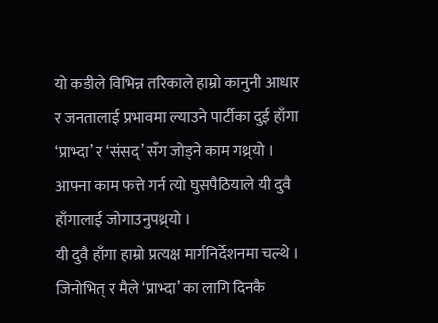यो कडीले विभिन्न तरिकाले हाम्रो कानुनी आधार र जनतालाई प्रभावमा ल्याउने पार्टीका दुई हाँगा ‘प्राभ्दा’ र ‘संसद्’ सँग जोड्ने काम गथ्र्यो । आफ्ना काम फत्ते गर्न त्यो घुसपैठियाले यी दुवै हाँगालाई जोगाउनुपथ्र्यो ।
यी दुवै हाँगा हाम्रो प्रत्यक्ष मार्गनिर्देशनमा चल्थे । जिनोभित् र मैले ‘प्राभ्दा’ का लागि दिनकै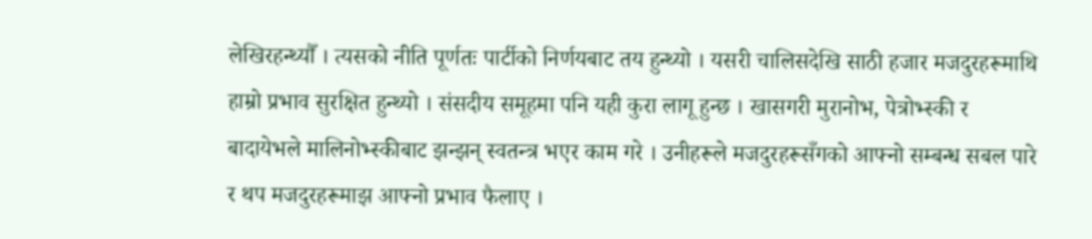लेखिरहन्थ्यौँ । त्यसको नीति पूर्णतः पार्टीको निर्णयबाट तय हुन्थ्यो । यसरी चालिसदेखि साठी हजार मजदुरहरूमाथि हाम्रो प्रभाव सुरक्षित हुन्थ्यो । संसदीय समूहमा पनि यही कुरा लागू हुन्छ । खासगरी मुरानोभ, पेत्रोभ्स्की र बादायेभले मालिनोभ्स्कीबाट झन्झन् स्वतन्त्र भएर काम गरे । उनीहरूले मजदुरहरूसँगको आफ्नो सम्बन्ध सबल पारे र थप मजदुरहरूमाझ आफ्नो प्रभाव फैलाए ।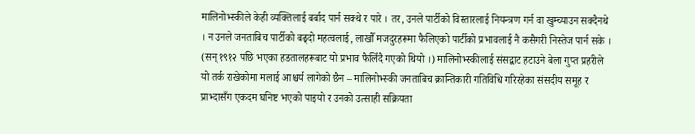मालिनोभ्स्कीले केही व्यक्तिलाई बर्बाद पार्न सक्थे र पारे । तर, उनले पार्टीको विस्तारलाई नियन्त्रण गर्न वा खुम्च्याउन सक्दैनथे । न उनले जनताबिच पार्टीको बढ्दो महत्वलाई, लाखौँ मजदुरहरूमा फैलिएको पार्टीको प्रभावलाई नै कसैगरी निस्तेज पार्न सके । (सन् १९१२ पछि भएका हडतालहरूबाट यो प्रभाव फैलिँदै गएको थियो ।) मालिनोभ्स्कीलाई संसद्बाट हटाउने बेला गुप्त प्रहरीले यो तर्क राखेकोमा मलाई आश्चर्य लागेको छैन – मालिनोभ्स्की जनताबिच क्रान्तिकारी गतिविधि गरिरहेका संसदीय समूह र प्राभ्दासँग एकदम घनिष्ट भएको पाइयो र उनको उत्साही सक्रियता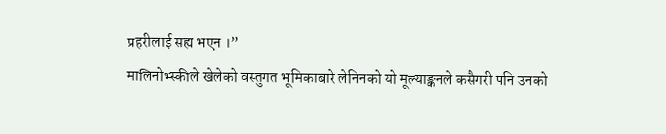प्रहरीलाई सह्य भएन ।”
मालिनोभ्स्कीले खेलेको वस्तुगत भूमिकाबारे लेनिनको यो मूल्याङ्कनले कसैगरी पनि उनको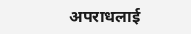अपराधलाई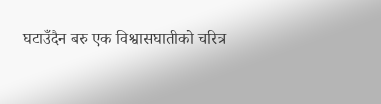घटाउँदैन बरु एक विश्वासघातीको चरित्र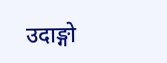उदाङ्गो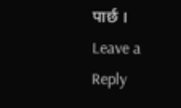पार्छ ।
Leave a Reply